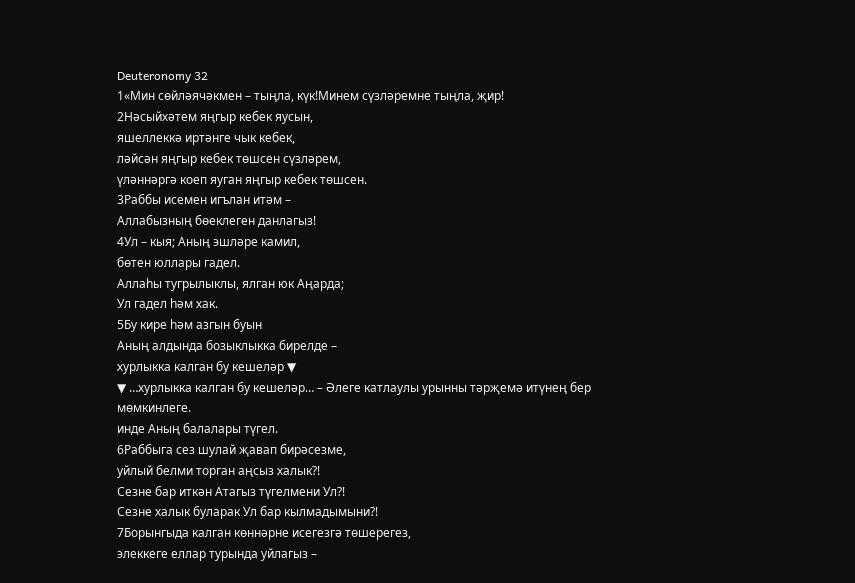Deuteronomy 32
1«Мин сөйләячәкмен – тыңла, күк!Минем сүзләремне тыңла, җир!
2Нәсыйхәтем яңгыр кебек яусын,
яшеллеккә иртәнге чык кебек,
ләйсән яңгыр кебек төшсен сүзләрем,
үләннәргә коеп яуган яңгыр кебек төшсен.
3Раббы исемен игълан итәм –
Аллабызның бөеклеген данлагыз!
4Ул – кыя; Аның эшләре камил,
бөтен юллары гадел.
Аллаһы тугрылыклы, ялган юк Аңарда;
Ул гадел һәм хак.
5Бу кире һәм азгын буын
Аның алдында бозыклыкка бирелде –
хурлыкка калган бу кешеләр ▼
▼ …хурлыкка калган бу кешеләр… – Әлеге катлаулы урынны тәрҗемә итүнең бер мөмкинлеге.
инде Аның балалары түгел.
6Раббыга сез шулай җавап бирәсезме,
уйлый белми торган аңсыз халык?!
Сезне бар иткән Атагыз түгелмени Ул?!
Сезне халык буларак Ул бар кылмадымыни?!
7Борынгыда калган көннәрне исегезгә төшерегез,
элеккеге еллар турында уйлагыз –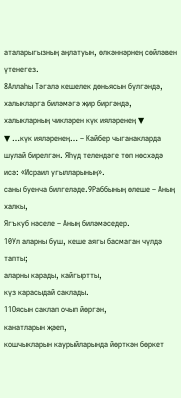аталарыгызның аңлатуын, өлкәннәрнең сөйләвен үтенегез.
8Аллаһы Тәгалә кешелек дөньясын бүлгәндә,
халыкларга биләмәгә җир биргәндә,
халыкларның чикләрен күк ияләренең ▼
▼ …күк ияләренең… – Кайбер чыганакларда шулай бирелгән. Яһүд телендәге төп нөсхәдә исә: «Исраил угылларының».
саны буенча билгеләде.9Раббының өлеше – Аның халкы,
Ягъкуб нәселе – Аның биләмәседер.
10Ул аларны буш, кеше аягы басмаган чүлдә тапты;
аларны карады, кайгыртты,
күз карасыдай саклады.
11Оясын саклап очып йөргән,
канатларын җәеп,
кошчыкларын каурыйларында йөрткән бөркет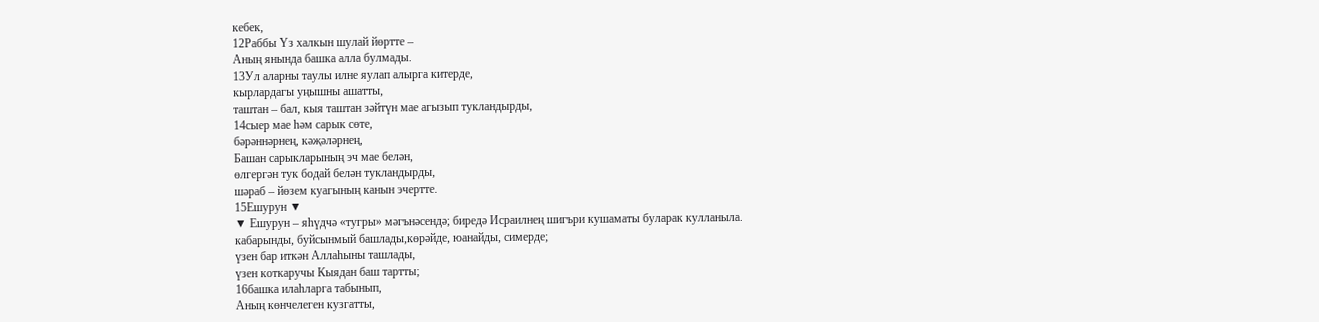кебек,
12Раббы Үз халкын шулай йөртте –
Аның янында башка алла булмады.
13Ул аларны таулы илне яулап алырга китерде,
кырлардагы уңышны ашатты,
таштан – бал, кыя таштан зәйтүн мае агызып тукландырды,
14сыер мае һәм сарык сөте,
бәрәннәрнең, кәҗәләрнең,
Башан сарыкларының эч мае белән,
өлгергән тук бодай белән тукландырды,
шәраб – йөзем куагының канын эчертте.
15Ешурун ▼
▼ Ешурун – яһүдчә «тугры» мәгънәсендә; биредә Исраилнең шигъри кушаматы буларак кулланыла.
кабарынды, буйсынмый башлады,көрәйде, юанайды, симерде;
үзен бар иткән Аллаһыны ташлады,
үзен коткаручы Кыядан баш тартты;
16башка илаһларга табынып,
Аның көнчелеген кузгатты,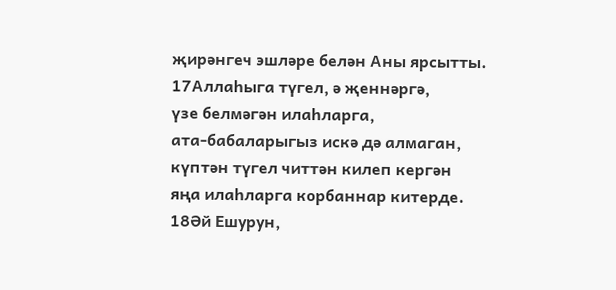җирәнгеч эшләре белән Аны ярсытты.
17Аллаһыга түгел, ә җеннәргә,
үзе белмәгән илаһларга,
ата-бабаларыгыз искә дә алмаган,
күптән түгел читтән килеп кергән
яңа илаһларга корбаннар китерде.
18Әй Ешурун,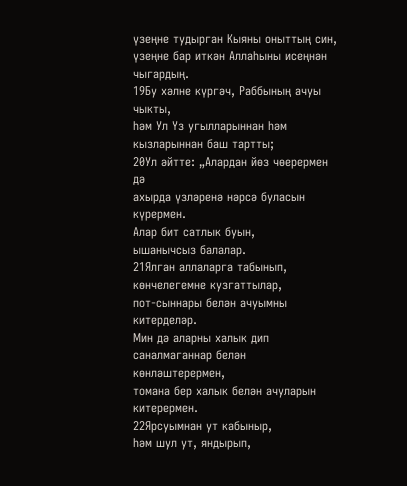үзеңне тудырган Кыяны оныттың син,
үзеңне бар иткән Аллаһыны исеңнән чыгардың.
19Бу хәлне күргәч, Раббының ачуы чыкты,
һәм Ул Үз угылларыннан һәм кызларыннан баш тартты;
20Ул әйтте: „Алардан йөз чөерермен дә
ахырда үзләренә нәрсә буласын күрермен.
Алар бит сатлык буын,
ышанычсыз балалар.
21Ялган аллаларга табынып, көнчелегемне кузгаттылар,
пот-сыннары белән ачуымны китерделәр.
Мин дә аларны халык дип саналмаганнар белән көнләштерермен,
томана бер халык белән ачуларын китерермен.
22Ярсуымнан ут кабыныр,
һәм шул ут, яндырып,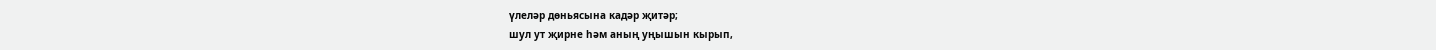үлеләр дөньясына кадәр җитәр;
шул ут җирне һәм аның уңышын кырып,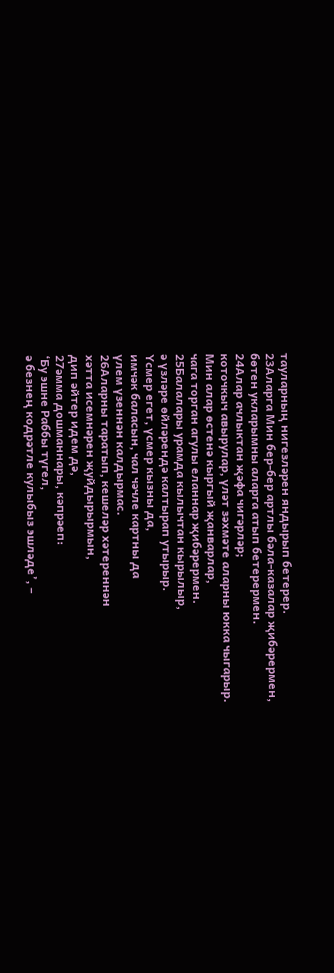тауларның нигезләрен яндырып бетерер.
23Аларга Мин бер-бер артлы бәла-казалар җибәрермен,
бөтен укларымны аларга атып бетерермен.
24Алар ачлыктан җәфа чигәрләр;
коточкыч авырулар, үләт зәхмәте аларны юкка чыгарыр.
Мин алар өстенә кыргый җанварлар,
чага торган агулы еланнар җибәрермен.
25Балалары урамда кылычтан кырылыр,
ә үзләре өйләрендә калтырап утырыр.
Үсмер егет, үсмер кызны да,
имчәк баласын, чал чәчле картны да
үлем үзеннән калдырмас.
26Аларны таратып, кешеләр хәтереннән
хәтта исемнәрен җуйдырырмын,
дип әйтер идем дә,
27әмма дошманнары, кәпрәеп:
‘Бу эшне Раббы түгел,
ә безнең кодрәтле кулыбыз эшләде’, –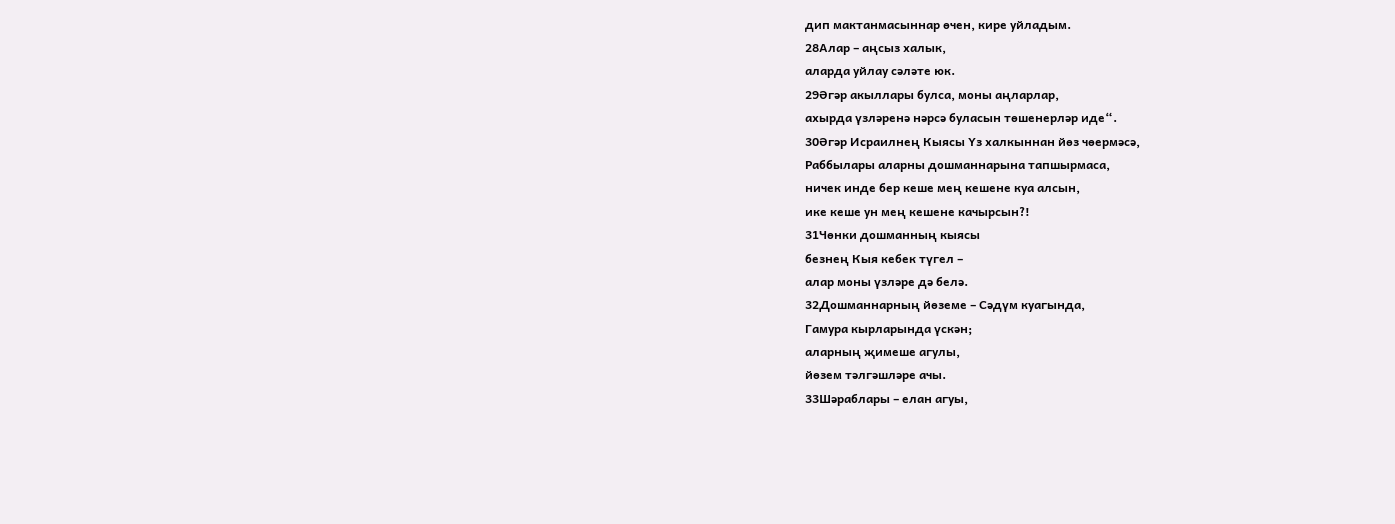дип мактанмасыннар өчен, кире уйладым.
28Алар – аңсыз халык,
аларда уйлау сәләте юк.
29Әгәр акыллары булса, моны аңларлар,
ахырда үзләренә нәрсә буласын төшенерләр иде“.
30Әгәр Исраилнең Кыясы Үз халкыннан йөз чөермәсә,
Раббылары аларны дошманнарына тапшырмаса,
ничек инде бер кеше мең кешене куа алсын,
ике кеше ун мең кешене качырсын?!
31Чөнки дошманның кыясы
безнең Кыя кебек түгел –
алар моны үзләре дә белә.
32Дошманнарның йөземе – Сәдүм куагында,
Гамура кырларында үскән;
аларның җимеше агулы,
йөзем тәлгәшләре ачы.
33Шәраблары – елан агуы,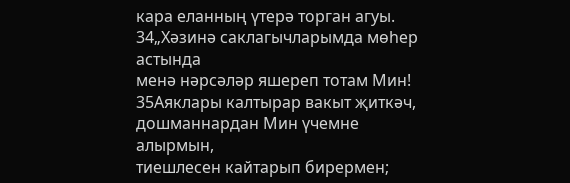кара еланның үтерә торган агуы.
34„Хәзинә саклагычларымда мөһер астында
менә нәрсәләр яшереп тотам Мин!
35Аяклары калтырар вакыт җиткәч,
дошманнардан Мин үчемне алырмын,
тиешлесен кайтарып бирермен;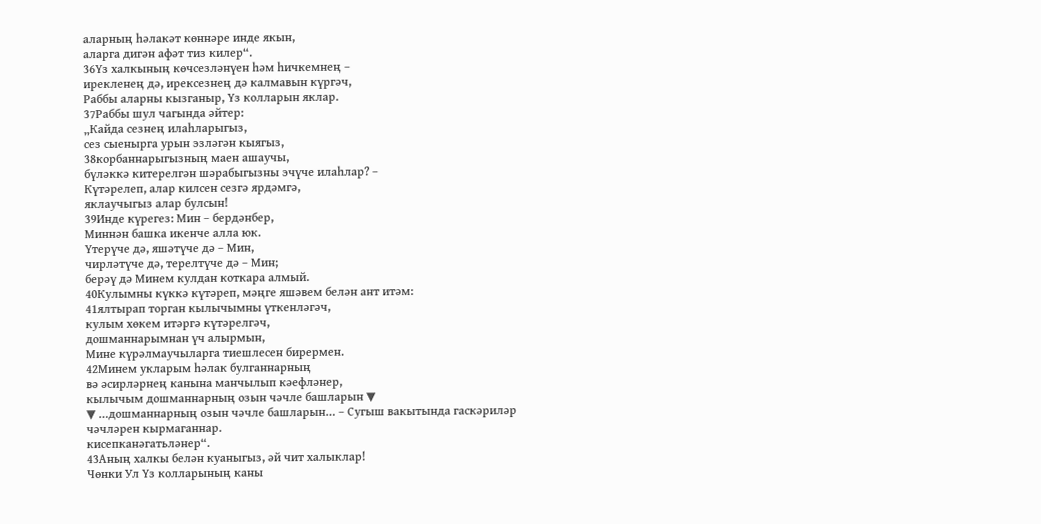аларның һәлакәт көннәре инде якын,
аларга дигән афәт тиз килер“.
36Үз халкының көчсезләнүен һәм һичкемнең –
ирекленең дә, ирексезнең дә калмавын күргәч,
Раббы аларны кызганыр, Үз колларын яклар.
37Раббы шул чагында әйтер:
„Кайда сезнең илаһларыгыз,
сез сыенырга урын эзләгән кыягыз,
38корбаннарыгызның маен ашаучы,
бүләккә китерелгән шәрабыгызны эчүче илаһлар? –
Күтәрелеп, алар килсен сезгә ярдәмгә,
яклаучыгыз алар булсын!
39Инде күрегез: Мин – бердәнбер,
Миннән башка икенче алла юк.
Үтерүче дә, яшәтүче дә – Мин,
чирләтүче дә, терелтүче дә – Мин;
берәү дә Минем кулдан коткара алмый.
40Кулымны күккә күтәреп, мәңге яшәвем белән ант итәм:
41ялтырап торган кылычымны үткенләгәч,
кулым хөкем итәргә күтәрелгәч,
дошманнарымнан үч алырмын,
Мине күрәлмаучыларга тиешлесен бирермен.
42Минем укларым һәлак булганнарның
вә әсирләрнең канына манчылып кәефләнер,
кылычым дошманнарның озын чәчле башларын ▼
▼ …дошманнарның озын чәчле башларын… – Сугыш вакытында гаскәриләр чәчләрен кырмаганнар.
кисепканәгатьләнер“.
43Аның халкы белән куаныгыз, әй чит халыклар!
Чөнки Ул Үз колларының каны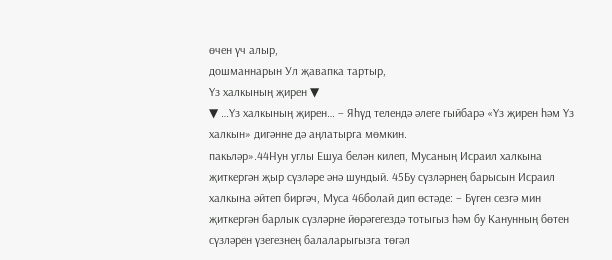өчен үч алыр,
дошманнарын Ул җавапка тартыр,
Үз халкының җирен ▼
▼ …Үз халкының җирен… – Яһүд телендә әлеге гыйбарә «Үз җирен һәм Үз халкын» дигәнне дә аңлатырга мөмкин.
пакьләр».44Нун углы Ешуа белән килеп, Мусаның Исраил халкына җиткергән җыр сүзләре әнә шундый. 45Бу сүзләрнең барысын Исраил халкына әйтеп биргәч, Муса 46болай дип өстәде: – Бүген сезгә мин җиткергән барлык сүзләрне йөрәгегездә тотыгыз һәм бу Канунның бөтен сүзләрен үзегезнең балаларыгызга төгәл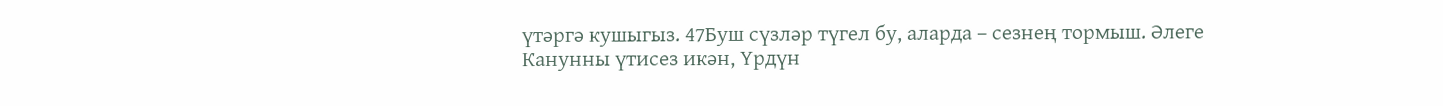үтәргә кушыгыз. 47Буш сүзләр түгел бу, аларда – сезнең тормыш. Әлеге Канунны үтисез икән, Үрдүн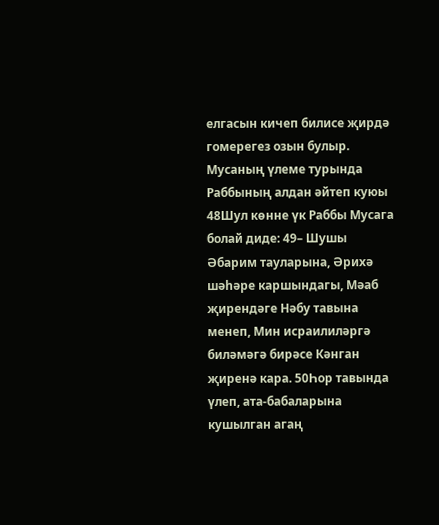елгасын кичеп билисе җирдә гомерегез озын булыр.
Мусаның үлеме турында Раббының алдан әйтеп куюы
48Шул көнне үк Раббы Мусага болай диде: 49– Шушы Әбарим тауларына, Әрихә шәһәре каршындагы, Мәаб җирендәге Нәбу тавына менеп, Мин исраилиләргә биләмәгә бирәсе Кәнган җиренә кара. 50Һор тавында үлеп, ата-бабаларына кушылган агаң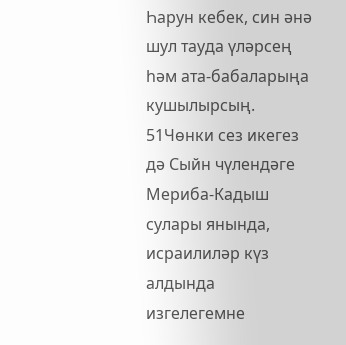Һарун кебек, син әнә шул тауда үләрсең һәм ата-бабаларыңа кушылырсың. 51Чөнки сез икегез дә Сыйн чүлендәге Мериба-Кадыш сулары янында, исраилиләр күз алдында изгелегемне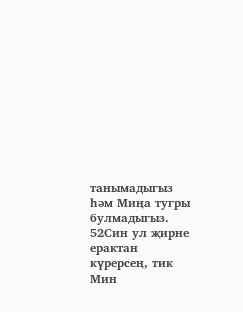танымадыгыз һәм Миңа тугры булмадыгыз. 52Син ул җирне ерактан күрерсең, тик Мин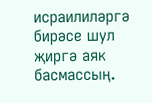исраилиләргә бирәсе шул җиргә аяк басмассың.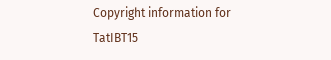Copyright information for
TatIBT15